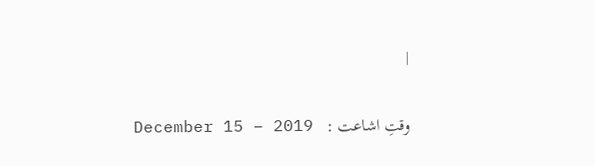|

وقتِ اشاعت :   December 15 – 2019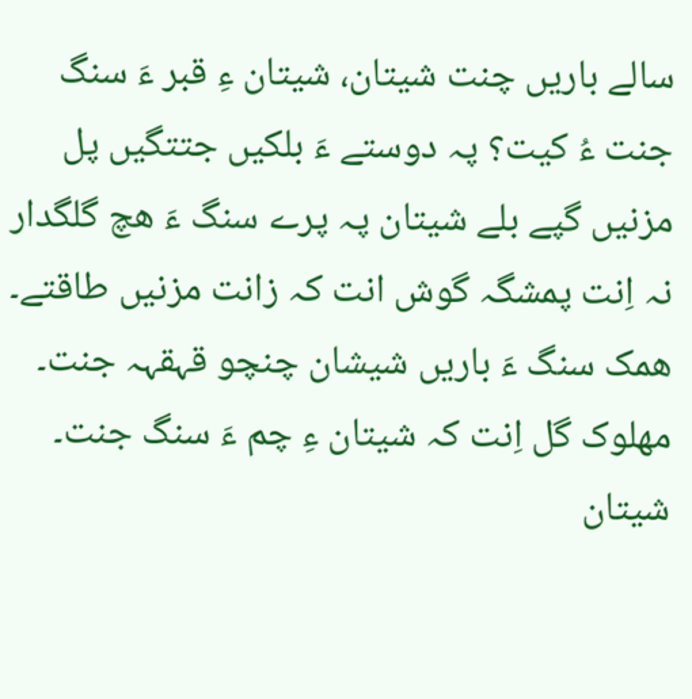سالے باریں چنت شیتان، شیتان ءِ قبر ءَ سنگ جنت ءُ کیت؟ پہ دوستے ءَ بلکیں جتتگیں پل مزنیں گپے بلے شیتان پہ پرے سنگ ءَ ھچ گلگدار نہ اِنت پمشگہ گوش انت کہ زانت مزنیں طاقتے۔ ھمک سنگ ءَ باریں شیشان چنچو قہقہہ جنت۔ مھلوک گل اِنت کہ شیتان ءِ چم ءَ سنگ جنت۔ شیتان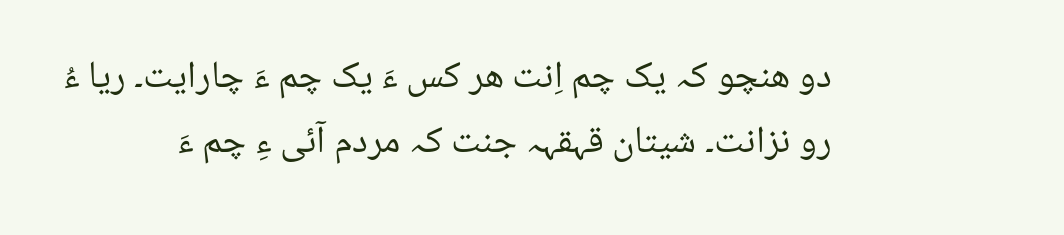دو ھنچو کہ یک چم اِنت ھر کس ءَ یک چم ءَ چارایت۔ ریا ءُ رو نزانت۔ شیتان قہقہہ جنت کہ مردم آئی ءِ چم ءَ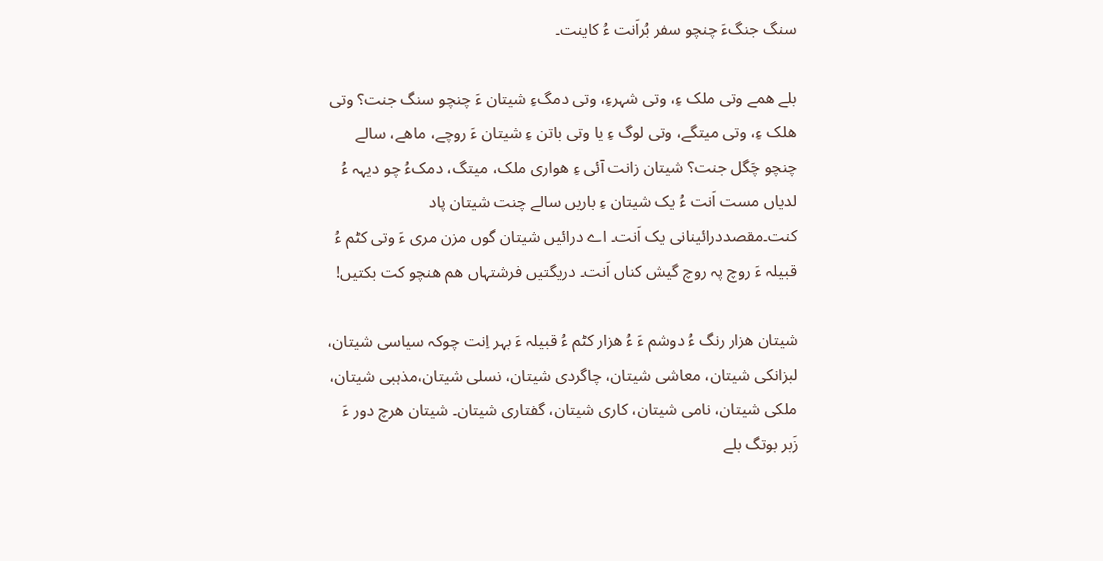سنگ جنگءَ چنچو سفر بُراَنت ءُ کاینت۔

بلے ھمے وتی ملک ءِ، وتی شہرءِ، وتی دمگءِ شیتان ءَ چنچو سنگ جنت؟ وتی ھلک ءِ، وتی میتگے، وتی لوگ ءِ یا وتی باتن ءِ شیتان ءَ روچے، ماھے، سالے چنچو چَگل جنت؟ شیتان زانت آئی ءِ ھواری ملک، میتگ، دمکءُ چو دیہہ ءُ لدیاں مست اَنت ءُ یک شیتان ءِ باریں سالے چنت شیتان پاد کنت۔مقصددرائینانی یک اَنت۔ اے درائیں شیتان گوں مزن مری ءَ وتی کٹم ءُ قبیلہ ءَ روچ پہ روچ گیش کناں اَنت۔ دریگتیں فرشتہاں ھم ھنچو کت بکتیں!

شیتان ھزار رنگ ءُ دوشم ءَ ءُ ھزار کٹم ءُ قبیلہ ءَ بہر اِنت چوکہ سیاسی شیتان، لبزانکی شیتان، معاشی شیتان، چاگردی شیتان، نسلی شیتان،مذہبی شیتان، ملکی شیتان، نامی شیتان، کاری شیتان، گفتاری شیتان۔ شیتان ھرچ دور ءَ زَبر بوتگ بلے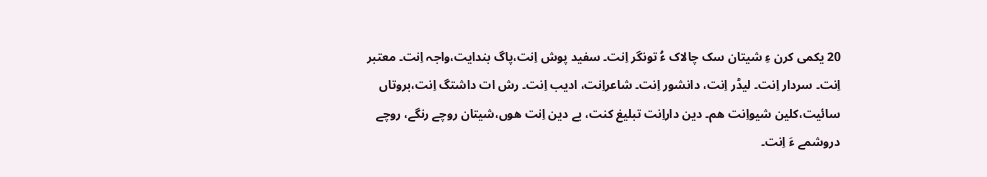20 یکمی کرن ءِ شیتان سک چالاک ءُ تونگر اِنت۔ سفید پوش اِنت،پاگ بندایت،واجہ اِنت۔ معتبر اِنت۔ سردار اِنت۔ لیڈر اِنت، دانشور اِنت۔ شاعراِنت، ادیب اِنت۔ رش ات داشتگ اِنت،بروتاں سائیت،کلین شیواِنت ھم۔ دین داراِنت تبلیغ کنت، بے دین اِنت ھوں،شیتان روچے رنگے، روچے دروشمے ءَ اِنت۔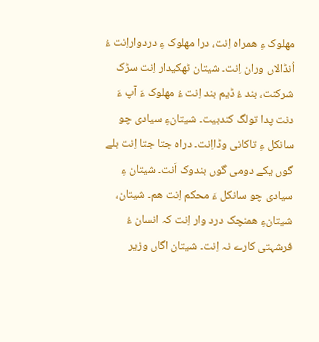مھلوک ءِ ھمراہ اِنت، درا مھلوک ءِ دردواراِنت ءُ اُنڈالاں وران اِنت۔ شیتان ٹھکیدار اِنت سڑک شرکنت، بند ءُ ڈیم بند اِنت ءُ مھلوک ءَ آپ ءَ دنت پدا تولگ کندبیت۔ شیتانءِ سیادی چو سانکل ءِ تاکانی وڈااِنت۔ دراہ جتا جتا اِنت بلے گوں یکے دومی گوں بندوک اَنت۔ شیتان ءِ سیادی چو سانکل ءَ محکم اِنت ھم۔ شیتان، شیتانءِ ھمنچک درد وار اِنت کہ انسان ءُ فرشہتی کارے نہ اِنت۔ شیتان اگاں وزیر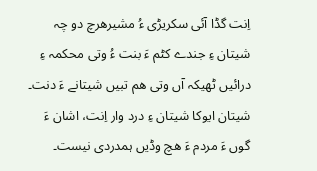اِنت گڈا آئی سکریڑی ءُ مشیرھرچ دو چہ شیتان ءِ جندے کٹم ءَ بنت ءُ وتی محکمہ ءِ درائیں ٹھیکہ آں وتی ھم تبیں شیتانے ءَ دنت۔ شیتان ایوکا شیتان ءِ درد وار اِنت، اشان ءَ گوں ءَ مردم ءَ ھچ وڈیں ہمدردی نیست۔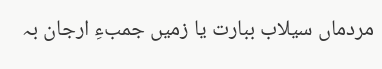مردماں سیلاب ببارت یا زمیں جمبءِ ارجان بہ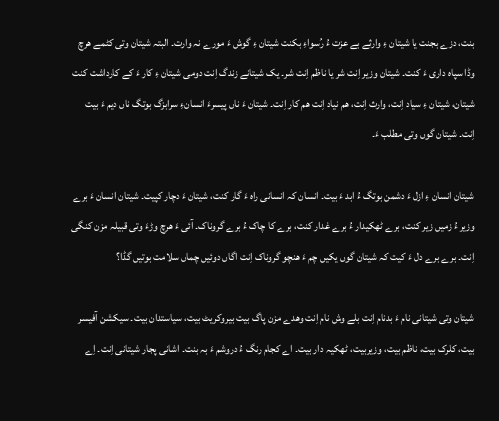بنت، دزے بجنت یا شیتان ءِ وارثے بے عزت ءُ رُسواءِ بکنت شیتان ءِ گوش ءَ مورے نہ وارت۔ البتہ شیتان وتی کٹمے ھرچ وڈا سپاہ داری ءَ کنت۔ شیتان وزیر اِنت شر یا ناظم اِنت شر۔ یک شیتانے زندگ اِنت دومی شیتان ءِ کار ءَ کے کارداشت کنت شیتان، شیتان ءِ سیاد اِنت، وارث اِنت، ھم نیاد اِنت ھم کار اِنت۔ شیتان ءَ ناں پیسرءَ انسانءِ سرابزگ بوتگ ناں دیم ءَ بیت اِنت۔ شیتان گوں وتی مطلب ءَ۔

شیتان انسان ءِ ازل ءَ دشمن بوتگ ءُ ابد ءَ بیت۔ انسان کہ انسانی راہ ءَ گار کنت، شیتان ءَ دچار کپیت۔ شیتان انسان ءَ برے وزیر ءُ زمیں زیر کنت، برے ٹھکیدار ءُ برے غدار کنت، برے کا چاک ءُ برے گروناک۔ آئی ءَ ھرچ وڑءَ وتی قبیلہ مزن کنگی اِنت۔ برے برے دل ءَ کیت کہ شیتان گوں یکیں چم ءَ ھنچو گروناک اِنت اگاں دوئیں چماں سلامت بوتیں گڈا؟

شیتان وتی شیتانی نام ءَ بدنام اِنت بلے وش نام اِنت وھدے مزن پاگ بیت بیروکریٹ بیت، سیاستدان بیت۔ سیکشن آفیسر بیت، کلرک بیت، ناظم بیت، وزیربیت، ٹھکیہ دار بیت۔ اے کجام رنگ ءُ دروشم ءَ بہ بنت۔ اشانی پجار شیتانی اِنت۔ اِے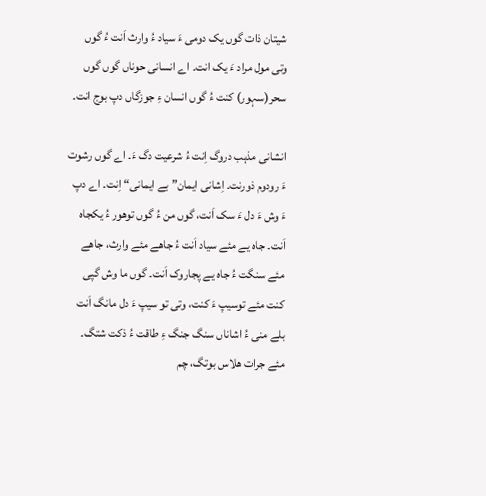شیتان ذات گوں یک دومی ءَ سیاد ءُ وارث اَنت ءُ گوں وتی مول مراد ءَ یک انت۔ اے انسانی حوناں گوں گوں سحر(سہور) کنت ءُ گوں انسان ءِ جوزگاں دپ بوج انت۔

انشانی مذہب دروگ اِنت ءُ شرعیت دگ ءَ۔ اے گوں رشوت ءَ رودوم ذورنت۔ اِشانی ایمان”بے ایمانی“ اِنت۔ اے دپ ءَ وش ءَ دل ءَ سک اَنت، گوں من ءُ گوں توھور ءُ یکجاہ اَنت۔ جاہ یے مئے سیاد اَنت ءُ جاھے مئے وارث، جاھے مئے سنگت ءُ جاہ یے پجاروک اَنت۔ گوں ما وش گپی کنت مئے توسیپ ءَ کنت، وتی تو سیپ ءَ دل مانگ اَنت بلے منی ءُ اشاناں سنگ جنگ ءِ طاقت ءُ ذکت شتگ۔ مئے جرات ھلاس بوتگ، چم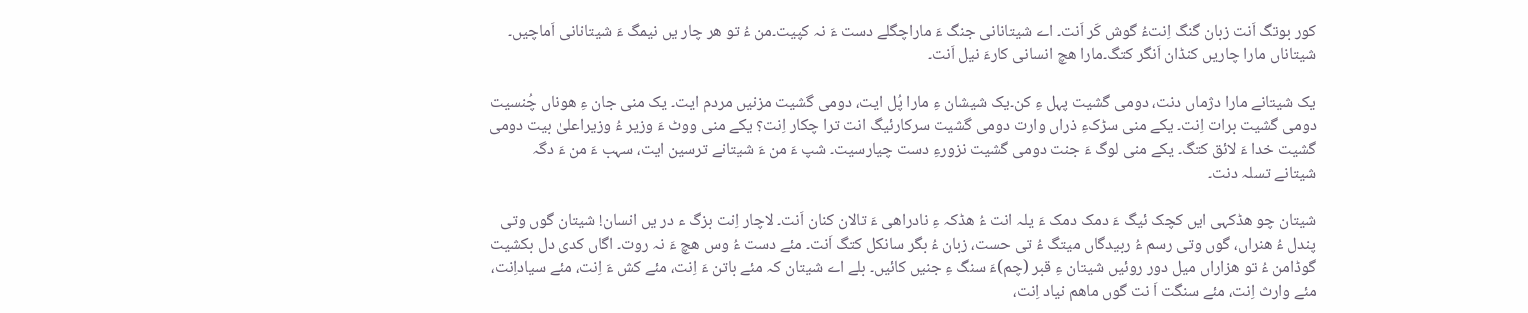کور بوتگ اَنت زبان گنگ اِنتءُ گوش کَر اَنت۔ اے شیتانانی جنگ ءَ ماراچگلے دست ءَ نہ کپیت۔من ءُ تو ھر چار یں نیمگ ءَ شیتانانی اَماچیں۔ شیتاناں مارا چاریں کنڈان اَنگر کتگ۔مارا ھچ انسانی کارءَ نیل اَنت۔

یک شیتانے مارا دژماں دنت، دومی گشیت پہل ءِ کن۔یک شیشان ءِ مارا پُل ایت، دومی گشیت مزنیں مردم ایت۔ یک منی جان ءِ ھوناں چُنسیت دومی گشیت برات اِنت۔ یکے منی سڑکءِ ذراں وارت دومی گشیت سرکارئیگ انت ترا چکار اِنت؟ یکے منی ووٹ ءَ وزیر ءُ وزیراعلیٰ بیت دومی گشیت خدا ءَ لائق کتگ۔ یکے منی لوگ ءَ جنت دومی گشیت نزورءِ دست چیارسیت۔ شپ ءَ من ءَ شیتانے ترسین ایت، سہب ءَ من ءَ دگہ شیتانے تسلہ دنت۔

شیتان چو ھڈکہی ایں کچک ئیگ ءَ دمک دمک ءَ یلہ انت ءُ ھڈکہ ءِ نادراھی ءَ تالان کنان اَنت۔ لاچار اِنت بزگ ء در یں انسان! شیتان گوں وتی پندل ءُ ھنراں، گوں وتی رسم ءُ ربیدگاں میتگ ءُ تی حست، زبان ءُ بگر سانکل کتگ اَنت۔ مئے دست ءُ وس ھچ ءَ نہ روت۔ اگاں کدی دل بکشیت گوڈامن ءُ تو ھزاراں میل دور روئیں شیتان ءِ قبر (چم)ءَ سنگ ءِ جنیں کائیں۔ بلے اے شیتان کہ مئے باتن ءَ اِنت، مئے کش ءَ اِنت، مئے سیاداِنت، مئے وارث اِنت، مئے سنگت اَ نت گوں ماھم نیاد اِنت،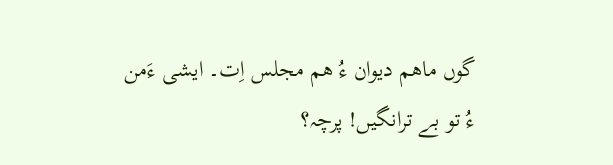گوں ماھم دیوان ءُ ھم مجلس اِت۔ ایشی ءَمن ءُ تو بے ترانگیں! پرچہ؟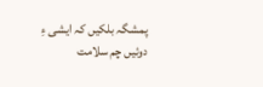پمشگہ بلکیں کہ ایشی ءِ دوئیں چم سلامت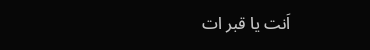اَنت یا قبر ات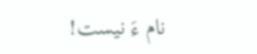نام ءَ نیست!